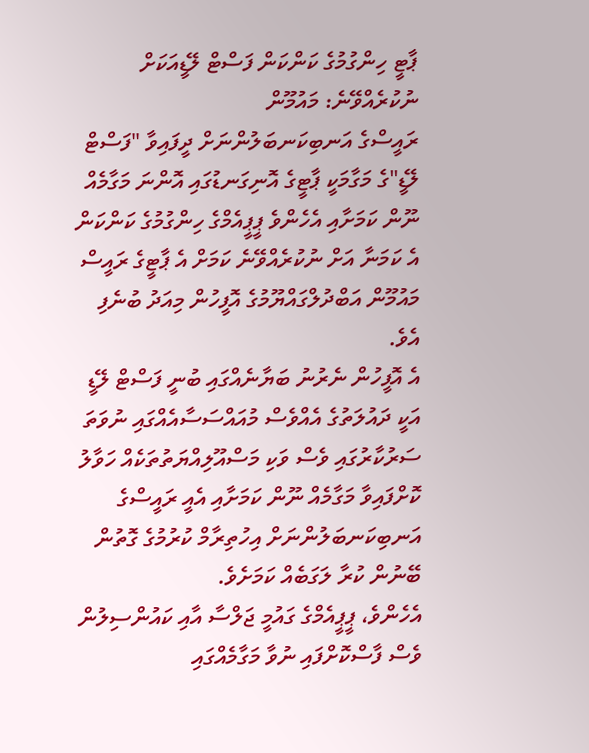ޕާޓީ ހިންގުމުގެ ކަންކަން ފަސްޓް ލޭޑީއަކަށް ނުކުރެއްވޭނެ: މައުމޫން
ރައީސްގެ އަނބިކަނބަލުންނަށް ދީފައިވާ "ފަސްޓް ލޭޑީ"ގެ މަގާމަކީ ޕާޓީގެ އޮނިގަނޑުގައި އޮންނަ މަގާމެއް ނޫން ކަމަށާއި އެހެންވެ ޕީޕީއެމްގެ ހިންގުމުގެ ކަންކަން އެ ކަމަނާ އަށް ނުކުރެއްވޭނެ ކަމަށް އެ ޕާޓީގެ ރައީސް މައުމޫން އަބްދުލްގައްޔޫމުގެ އޮފީހުން މިއަދު ބުނެފި އެވެ.
އެ އޮފީހުން ނެރުނު ބަޔާނެއްގައި ބުނީ ފަސްޓް ލޭޑީ އަކީ ދައުލަތުގެ އެއްވެސް މުއައްސަސާއެއްގައި ނުވަތަ ސަރުކާރުގައި ވެސް ވަކި މަސްއޫލިއްޔަތުތަކެއް ހަވާލު ކޮށްފައިވާ މަގާމެއް ނޫން ކަމަށާއި އެއީ ރައީސްގެ އަނބިކަނބަލުންނަށް އިހުތިރާމް ކުރުމުގެ ގޮތުން ބޭނުން ކުރާ ލަގަބެއް ކަމަށެވެ.
އެހެންވެ، ޕީޕީއެމްގެ ގައުމީ ޖަލްސާ އާއި ކައުންސިލުން ވެސް ފާސްކޮށްފައި ނުވާ މަގާމެއްގައި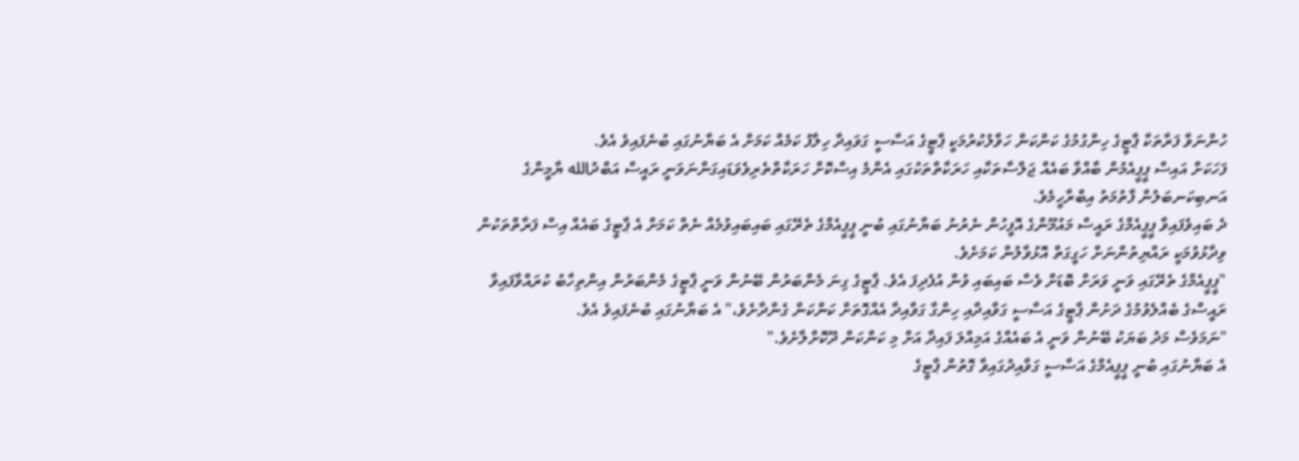ހުންނަވާ ފަރާތަކާ ޕާޓީގެ ހިންގުމުގެ ކަންކަން ހަވާލުކުރުމަކީ ޕާޓީގެ އަސާސީ ގަވައިދާ ހިލާފު ކަމެއް ކަމަށް އެ ބަޔާނުގައި ބުނެފައިވެ އެވެ.
ފަހަކަށް އައިސް ޕީޕީއެމުން ބާއްވާ ބައެއް ޖަލްސާތަކާއި ހަރަކާތްތަކުގައި އެންމެ އިސްކޮށް ހަރަކާތްތެރިވެވަޑައިގަންނަވަނީ ރައީސް އަބްދުالله ޔާމީންގެ އަނބިކަނބަލުން ފާތުމަތު އިބްރާހީމެވެ.
ދެ ބައިވެފައިވާ ޕީޕީއެމްގެ ރައީސް މައުމޫންގެ އޮފީހުން ނެރުނު ބަޔާނުގައި ބުނީ ޕީޕީއެމްގެ ތެރޭގައި ބައިބައިވުމެއް ނެތް ކަމަށް އެ ޕާޓީގެ ބައެއް އިސް ފަރާތްތަކުން ވިދާޅުވުމަކީ ރައްޔިތުންނަށް ހަގީގަތް އޮޅުވާލުން ކަމަށެވެ.
"ޕީޕީއެމްގެ ތެރޭގައި ވަނީ ވަރަށް ބޮޑަށް ވެސް ބައިބައި ވުން އުފެދިފަ އެވެ. ޕާޓީގެ ގިނަ މެންބަރުން ބޭނުން ވަނީ ޕާޓީގެ މެންބަރުން އިންތިހާބު ކުރައްވާފައިވާ ރައީސްގެ ބެއްލެވުމުގެ ދަށުން ޕާޓީގެ އަސާސީ ގަވާއިދާއި ހިންގާ ގަވާއިދާ އެއްގޮތަށް ކަންކަން ގެންދާށެވެ،" އެ ބަޔާނުގައި ބުނެފައިވެ އެވެ.
"ނަމަވެސް މަދު ބަޔަކު ބޭނުން ވަނީ އެ ބައެއްގެ އަމިއްލަ ފައިދާ އަށް މި ކަންކަން ދޫކޮށްލާށެވެ."
އެ ބަޔާނުގައި ބުނީ ޕީޕީއެމްގެ އަސާސީ ގަވާއިދުގައިވާ ގޮތުން ޕާޓީގެ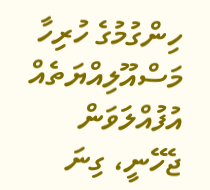ހިންގުމުގެ ހުރިހާ މަސްއޫލިއްޔަތެއް އުފުއްލަވަން ޖެހޭނީ، ގިނަ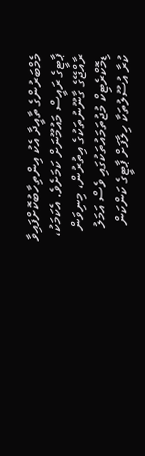މެމްބަރުންގެ ތާއީދާ އެކު އިންތިހާބުކޮށްފައިވާ ޕާޓީގެ ރައީސް މައުމޫނަށް ކަމަށެވެ. އެކަމަކު، ރާއްޖޭގެ ގާނޫނުތަކުގެ އިތުރުން، މިނިވަން ޑިމޮކްރެޓިކް މުޖުތަމައުތަކުގައި ވެސް އަމަލު ކުރާ އުސޫލުތަކާ ހިލާފަށް ޕާޓީގެ ކަންކަން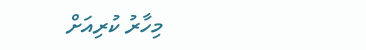މިހާރު ކުރިއަށް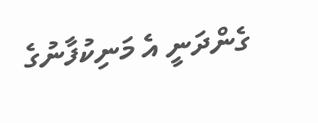ގެންދަނީ އެ މަނިކުފާނުގެ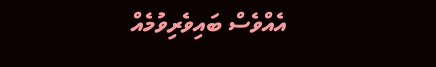އެއްވެސް ބައިވެރިވުމެއް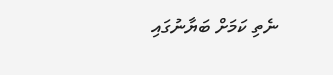ނެތި ކަމަށް ބަޔާނުގައި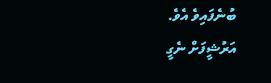ބުނެފައިވެ އެވެ.
އަރުޝީފަށް ނެގީ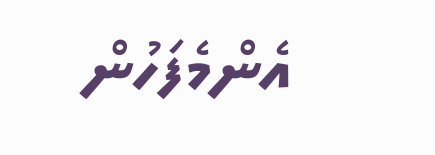އެންމެފަހުން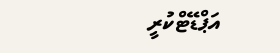އަޕްޑޭޓްކުރީ